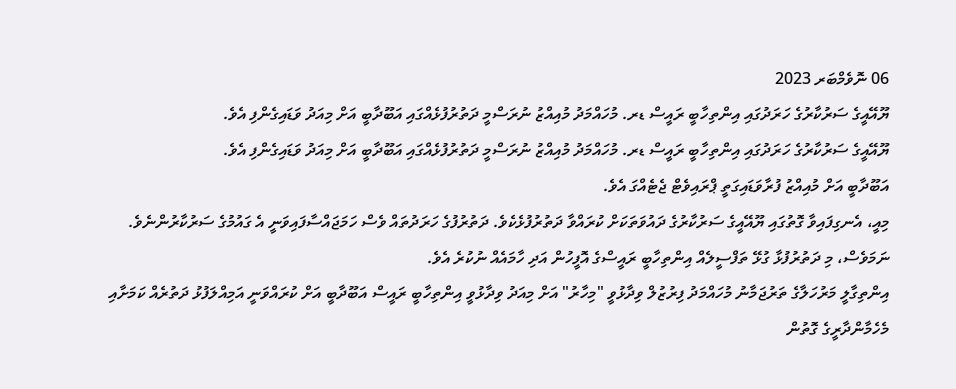06 ނޮވެމްބަރ 2023
ޔޫއޭއީގެ ސަރުކާރުގެ ހަރަދުގައި އިންތިހާބީ ރައީސް ޑރ. މުހައްމަދު މުއިއްޒު ނުރަސްމީ ދަތުރުފުޅެއްގައި އަބޫދާބީ އަށް މިއަދު ވަޑައިގެންފި އެވެ.
ޔޫއޭއީގެ ސަރުކާރުގެ ހަރަދުގައި އިންތިހާބީ ރައީސް ޑރ. މުހައްމަދު މުއިއްޒު ނުރަސްމީ ދަތުރުފުޅެއްގައި އަބޫދާބީ އަށް މިއަދު ވަޑައިގެންފި އެވެ.
އަބޫދާބީ އަށް މުއިއްޒު ފުރާވަޑައިގަތީ ޕްރައިވެޓް ޖެޓެއްގަ އެވެ.
މިއީ، އެނގިފައިވާ ގޮތުގައި ޔޫއޭއީގެ ސަރުކާރުގެ ދައުވަތަކަށް ކުރައްވާ ދަތުރުފުޅެކެވެ. ދަތުރުފުގެ ހަރަދުތައް ވެސް ހަމަޖައްސާފައިވަނީ އެ ގައުމުގެ ސަރުކާރުންނެވެ.
ނަމަވެސް، މި ދަތުރުފުޅާ ގުޅޭ ތަފްސީލެއް އިންތިހާބީ ރައީސްގެ އޮފީހުން އަދި ހާމައެއް ނުކުރެ އެވެ.
އިންތިގާލީ މަރުހަލާގެ ތަރުޖަމާނު މުހައްމަދު ފިރުޒުލް ވިދާޅުވީ "މިހާރު" އަށް މިއަދު ވިދާޅުވީ އިންތިހާބީ ރައީސް އަބޫދާބީ އަށް ކުރައްވަނީ އަމިއްލަފުޅު ދަތުރެއް ކަމަށާއި މެހެމާންދާރީގެ ގޮތުން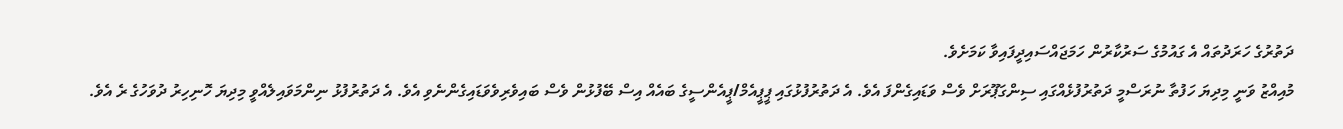ދަތުރުގެ ހަރަދުތައް އެ ގައުމުގެ ސަރުކާރުން ހަމަޖައްސައިދީފައިވާ ކަމަށެވެ.
މުއިއްޒު ވަނީ މިދިޔަ ހަފުތާ ނުރަސްމީ ދަތުރުފުޅެއްގައި ސިންގަޕޫރަށް ވެސް ވަޑައިގެންފަ އެވެ. އެ ދަތުރުފުޅުގައި ޕީޕީއެމް/ޕީއެންސީގެ ބައެއް އިސް ބޭފުޅުން ވެސް ބައިވެރިވެވަޑައިގެންނެވި އެވެ. އެ ދަތުރުފުޅު ނިންމަވައިލެއްވީ މިދިޔަ ހޮނިހިރު ދުވަހުގެ ރެ އެވެ.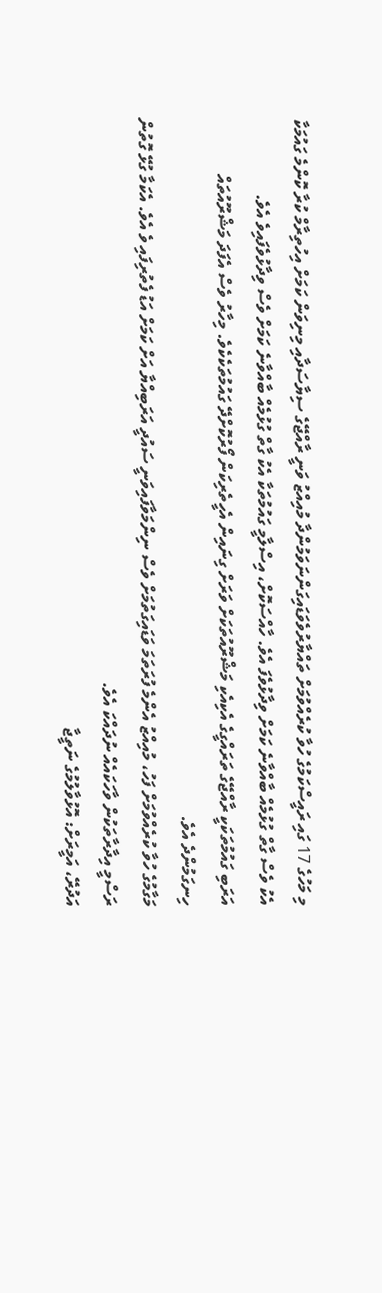މި މަހުގެ 17 ގައި ރައީސްކަމުގެ ހުވާ ކުރެއްވުމަށް ތައްޔާރުވެވަޑައިގަންނަވަމުންދާ މުއިއްޒު ވަނީ ރާއްޖޭގެ ސިޔާސަދާއި މިނިވަން ކަމަށް އިހުތިރާމް ކުރާ ކޮންމެ ގައުމަކާ އެކު ވެސް ގާތް ގުޅުމެއް ބާއްވާނެ ކަމަށް ވިދާޅުވެފަ އެވެ. ހާއްސަކޮށް، އިސްލާމީ ގައުމުތަކާ އެކު ގާތް ގުޅުމެއް ބާއްވާނެ ކަމަށް ވެސް ވިދާޅުވެފައިވެ އެވެ.
އަރަބި ގައުމުތަކަކީ ރާއްޖޭގެ ތަރައްގީގެ އެކިއެކި މަޝްރޫއުތަކަށް ވަރަށް ގިނައިން އެހީތެރިކަން ފޯރުކޮށްދޭ ގައުމުތަކެކެވެ. މިހާރު ވެސް އެފަދަ މަޝްރޫއުތައް ހިނގަމުންދެ އެވެ.
މަގާމުގެ ހުވާ ކުރެއްވުމަށް ފަހު، މުއިއްޒު އެންމެ ފުރަތަމަ ވަޑައިގަތުމަށް ވެސް ނިންމަވާފައިވަނީ ސައުދީ އަރަބިއްޔާ އަށް ކަމަށް އަޑު ފެތުރިފައި ވެ އެވެ. އެކަމާ ގުޅޭ ގޮތުން ރަސްމީ އިދާރާތަކުން ވާހަކައެއް ނުދައްކަ އެވެ.
އަދުރޭ، އަމީރަށް: އޮޅުވާލުމުގެ ނަތީޖާ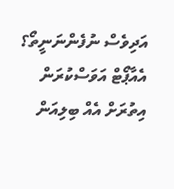އަދިވެސް ނުފެންނަނީތޯ؟
އެއާޕޯޓް އަވަސްކުރަން އިތުރަށް އެއް ބިލިއަން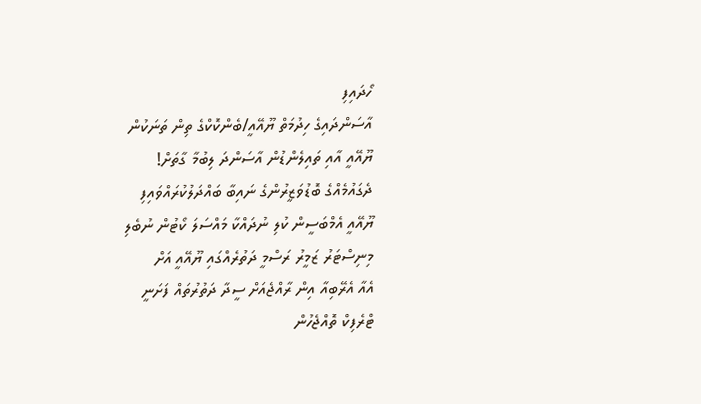ހޯދައިފި
އާސަންދައިގެ ހިދުމަތް ޔޫއޭއީ/ބެންކޮކްގެ ތިން ތަނަކުން
ޔޫއޭއީ އާއި ތައިލެންޑުން އާސަންދަ ލިބުމާ ގާތަށް!
ދެގައުމެއްގެ ބޮޑުވަޒީރުންގެ ނައިބާ ބައްދަލުކުރައްވައިފި
ޔޫއޭއީ އެމްބަސީން ކުލި ނުދައްކާ މައްސަލަ ކޯޓުން ނުބެލި
މިނިސްޓަރު ޒަމީރު ރަސްމީ ދަތުރެއްގައި ޔޫއޭއީ އަށް
އެއާ އެރޭބިއާ އިން ރާއްޖެއަށް ސީދާ ދަތުރުތައް ފަށަނީ
ޓްރެފިކް ތޮއްޖެހުން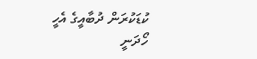ކުޑަކުރަން ދުބާއީގެ އެހީ ހޯދަނީ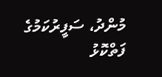މުންދު، ސަފީރުކަމުގެ ފަތްކޮޅު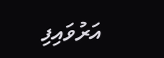އަރުވައިފި